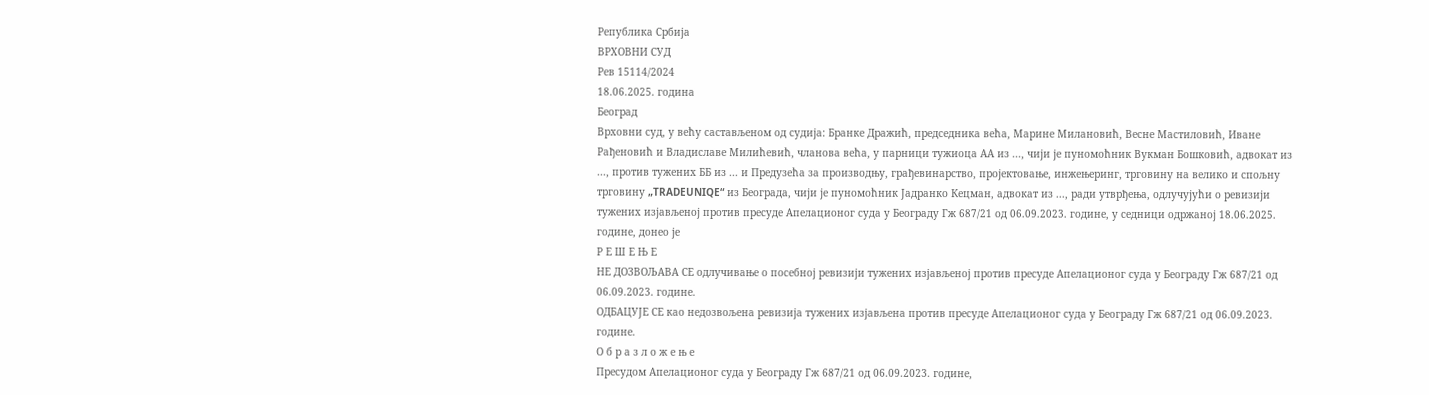Република Србија
ВРХОВНИ СУД
Рев 15114/2024
18.06.2025. година
Београд
Врховни суд, у већу састављеном од судија: Бранке Дражић, председника већа, Марине Милановић, Весне Мастиловић, Иване Рађеновић и Владиславе Милићевић, чланова већа, у парници тужиоца АА из ..., чији је пуномоћник Вукман Бошковић, адвокат из ..., против тужених ББ из ... и Предузећа за производњу, грађевинарство, пројектовање, инжењеринг, трговину на велико и спољну трговину „TRADEUNIQE“ из Београда, чији је пуномоћник Јадранко Кецман, адвокат из ..., ради утврђења, одлучујући о ревизији тужених изјављеној против пресуде Апелационог суда у Београду Гж 687/21 од 06.09.2023. године, у седници одржаној 18.06.2025. године, донео је
Р Е Ш Е Њ Е
НЕ ДОЗВОЉАВА СЕ одлучивање о посебној ревизији тужених изјављеној против пресуде Апелационог суда у Београду Гж 687/21 од 06.09.2023. године.
ОДБАЦУЈЕ СЕ као недозвољена ревизија тужених изјављена против пресуде Апелационог суда у Београду Гж 687/21 од 06.09.2023. године.
О б р а з л о ж е њ е
Пресудом Апелационог суда у Београду Гж 687/21 од 06.09.2023. године,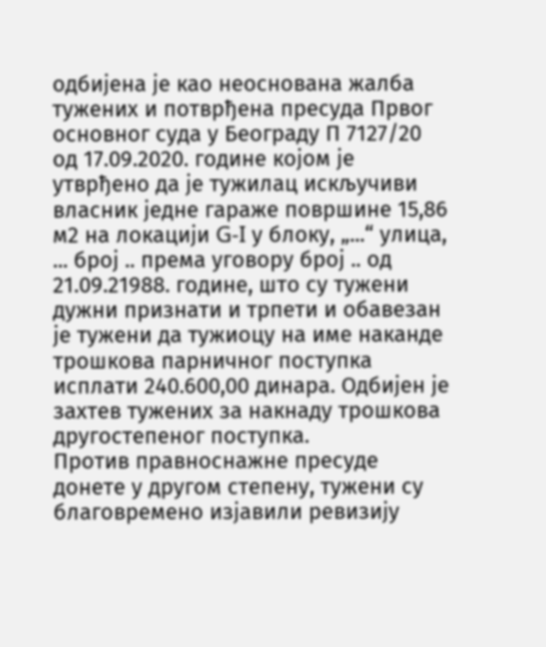одбијена је као неоснована жалба тужених и потврђена пресуда Првог основног суда у Београду П 7127/20 од 17.09.2020. године којом је утврђено да је тужилац искључиви власник једне гараже површине 15,86 м2 на локацији G-I у блоку, „...“ улица, ... број .. према уговору број .. од 21.09.21988. године, што су тужени дужни признати и трпети и обавезан је тужени да тужиоцу на име наканде трошкова парничног поступка исплати 240.600,00 динара. Одбијен је захтев тужених за накнаду трошкова другостепеног поступка.
Против правноснажне пресуде донете у другом степену, тужени су благовремено изјавили ревизију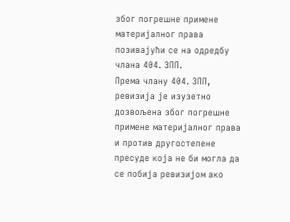због погрешне примене материјалног права позивајући се на одредбу члана 404. ЗПП.
Према члану 404. ЗПП, ревизија је изузетно дозвољена због погрешне примене материјалног права и против другостепене пресуде која не би могла да се побија ревизијом ако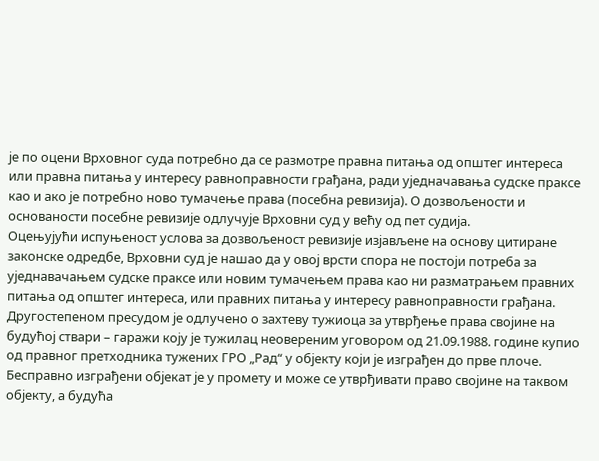је по оцени Врховног суда потребно да се размотре правна питања од општег интереса или правна питања у интересу равноправности грађана, ради уједначавања судске праксе као и ако је потребно ново тумачење права (посебна ревизија). О дозвољености и основаности посебне ревизије одлучује Врховни суд у већу од пет судија.
Оцењујући испуњеност услова за дозвољеност ревизије изјављене на основу цитиране законске одредбе, Врховни суд је нашао да у овој врсти спора не постоји потреба за уједнавачањем судске праксе или новим тумачењем права као ни разматрањем правних питања од општег интереса, или правних питања у интересу равноправности грађана. Другостепеном пресудом је одлучено о захтеву тужиоца за утврђење права својине на будућој ствари – гаражи коју је тужилац неовереним уговором од 21.09.1988. године купио од правног претходника тужених ГРО „Рад“ у објекту који је изграђен до прве плоче. Бесправно изграђени објекат је у промету и може се утврђивати право својине на таквом објекту, а будућа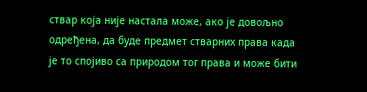ствар која није настала може, ако је довољно одређена, да буде предмет стварних права када је то спојиво са природом тог права и може бити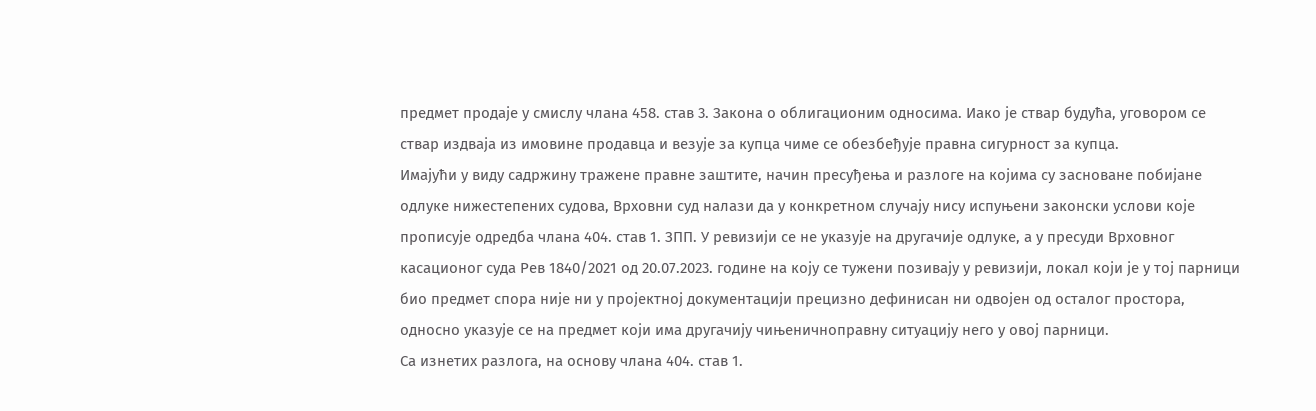предмет продаје у смислу члана 458. став 3. Закона о облигационим односима. Иако је ствар будућа, уговором се ствар издваја из имовине продавца и везује за купца чиме се обезбеђује правна сигурност за купца.
Имајући у виду садржину тражене правне заштите, начин пресуђења и разлоге на којима су засноване побијане одлуке нижестепених судова, Врховни суд налази да у конкретном случају нису испуњени законски услови које прописује одредба члана 404. став 1. ЗПП. У ревизији се не указује на другачије одлуке, а у пресуди Врховног касационог суда Рев 1840/2021 од 20.07.2023. године на коју се тужени позивају у ревизији, локал који је у тој парници био предмет спора није ни у пројектној документацији прецизно дефинисан ни одвојен од осталог простора, односно указује се на предмет који има другачију чињеничноправну ситуацију него у овој парници.
Са изнетих разлога, на основу члана 404. став 1.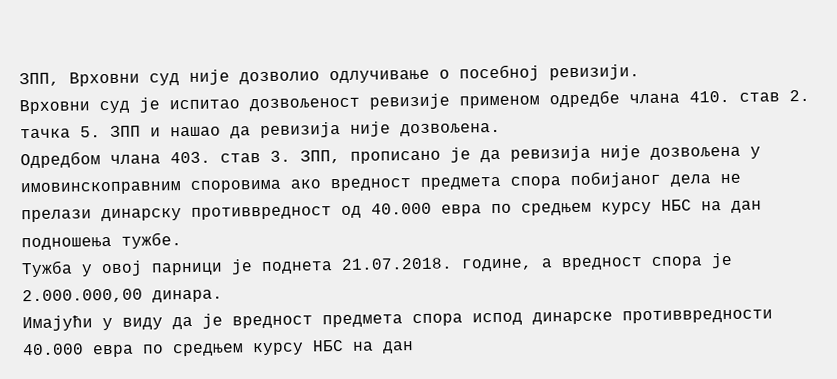ЗПП, Врховни суд није дозволио одлучивање о посебној ревизији.
Врховни суд је испитао дозвољеност ревизије применом одредбе члана 410. став 2. тачка 5. ЗПП и нашао да ревизија није дозвољена.
Одредбом члана 403. став 3. ЗПП, прописано је да ревизија није дозвољена у имовинскоправним споровима ако вредност предмета спора побијаног дела не прелази динарску противвредност од 40.000 евра по средњем курсу НБС на дан подношења тужбе.
Тужба у овој парници је поднета 21.07.2018. године, а вредност спора је 2.000.000,00 динара.
Имајући у виду да је вредност предмета спора испод динарске противвредности 40.000 евра по средњем курсу НБС на дан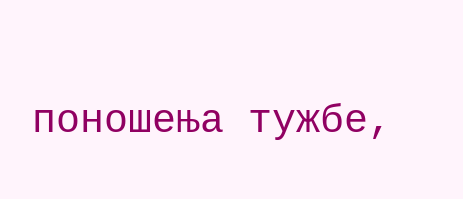поношења тужбе,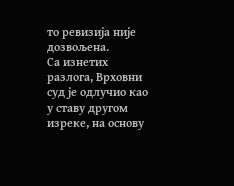то ревизија није дозвољена.
Са изнетих разлога, Врховни суд је одлучио као у ставу другом изреке, на основу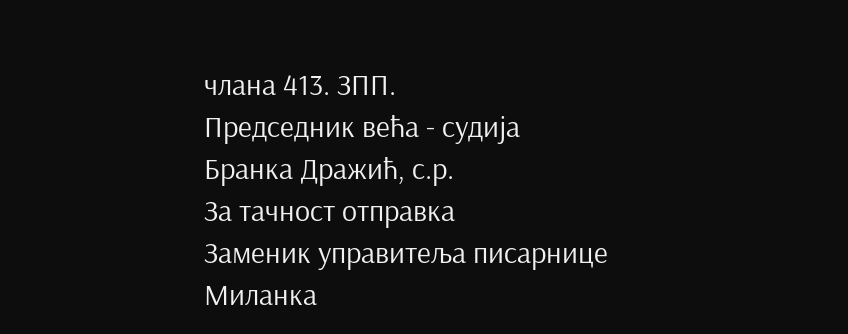члана 413. ЗПП.
Председник већа - судија
Бранка Дражић, с.р.
За тачност отправка
Заменик управитеља писарнице
Миланка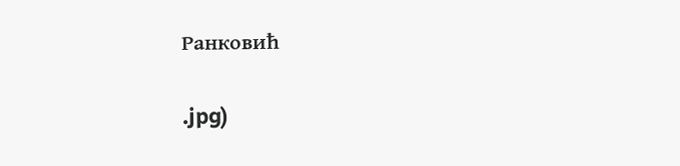Ранковић

.jpg)